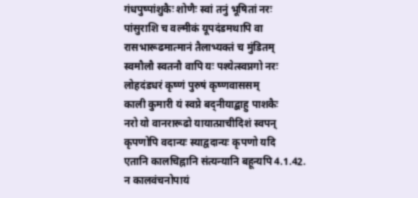गंधपुष्पांशुकैः शोणैः स्वां तनुं भूषितां नरः
पांसुराशि च वल्मीकं यूपदंडमथापि वा
रासभारूढमात्मानं तैलाभ्यक्तं च मुंडितम्
स्वमौलौ स्वतनौ वापि यः पश्येत्स्वप्नगो नरः
लोहदंडधरं कृष्णं पुरुषं कृष्णवाससम्
काली कुमारी यं स्वप्ने बद्नीयाद्बाहु पाशकैः
नरो यो वानरारूढो यायात्प्राचीदिशं स्वपन्
कृपणोपि वदान्यः स्याद्वदान्यः कृपणो यदि
एतानि कालचिह्नानि संत्यन्यानि बहून्यपि 4.1.42.
न कालवंचनोपायं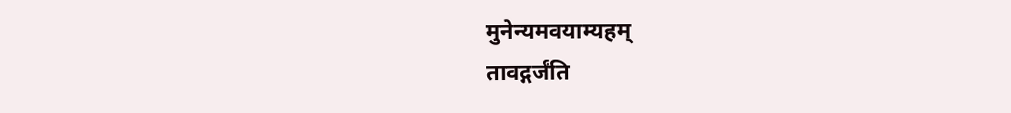मुनेन्यमवयाम्यहम्
तावद्गर्जंति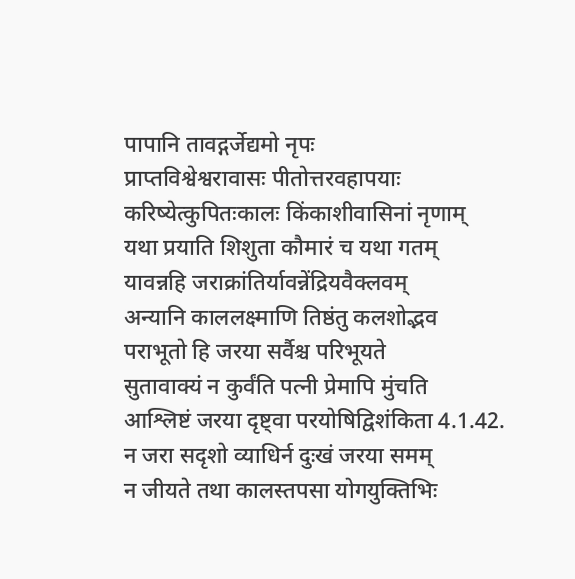पापानि तावद्गर्जेद्यमो नृपः
प्राप्तविश्वेश्वरावासः पीतोत्तरवहापयाः
करिष्येत्कुपितःकालः किंकाशीवासिनां नृणाम्
यथा प्रयाति शिशुता कौमारं च यथा गतम्
यावन्नहि जराक्रांतिर्यावन्नेंद्रियवैक्लवम्
अन्यानि काललक्ष्माणि तिष्ठंतु कलशोद्भव
पराभूतो हि जरया सर्वैश्च परिभूयते
सुतावाक्यं न कुर्वंति पत्नी प्रेमापि मुंचति
आश्लिष्टं जरया दृष्ट्वा परयोषिद्विशंकिता 4.1.42.
न जरा सदृशो व्याधिर्न दुःखं जरया समम्
न जीयते तथा कालस्तपसा योगयुक्तिभिः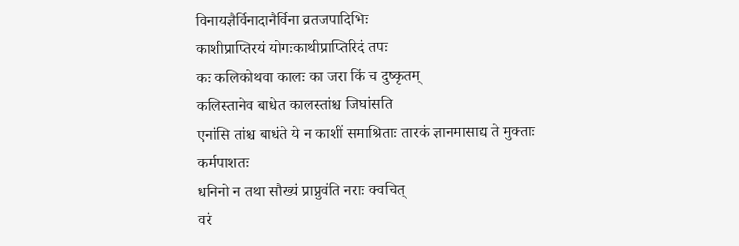विनायज्ञैर्विनादानैर्विना व्रतजपादिभिः
काशीप्राप्तिरयं योगःकाथीप्राप्तिरिदं तपः
कः कलिकोथवा कालः का जरा किं च दुष्कृतम्
कलिस्तानेव बाधेत कालस्तांश्च जिघांसति
एनांसि तांश्च बाधंते ये न काशीं समाश्रिताः तारकं ज्ञानमासाद्य ते मुक्ताः कर्मपाशतः
धनिनो न तथा सौख्यं प्राप्नुवंति नराः क्वचित्
वरं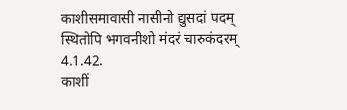काशीसमावासी नासीनो द्युसदां पदम्
स्थितोपि भगवनीशो मंदरं चारुकंदरम् 4.1.42.
काशीं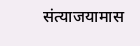संत्याजयामास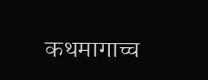कथमागाच्च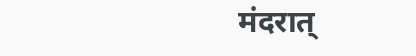मंदरात्